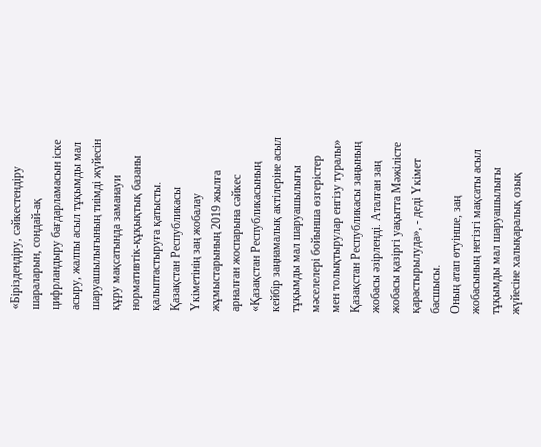«Біріздендіру, сәйкестендіру шараларын, сондай-ақ цифрландыру бағдарламасын іске асыру, жалпы асыл тұқымды мал шаруашылығының тиімді жүйесін құру мақсатында заманауи нормативтік-құқықтық базаны қалыптастыруға қатысты. Қазақстан Республикасы Үкіметінің заң жобалау жұмыстарының 2019 жылға арналған жоспарына сәйкес «Қазақстан Республикасының кейбір заңнамалық актілеріне асыл тұқымды мал шаруашылығы мәселелері бойынша өзгерістер мен толықтырулар енгізу туралы» Қазақстан Республикасы заңының жобасы әзірленді. Аталған заң жобасы қазіргі уақытта Мәжілісте қарастырылуда», - деді Үкімет басшысы.
Оның атап өтуінше, заң жобасының негізгі мақсаты асыл тұқымды мал шаруашылығы жүйесіне халықаралық озық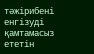тәжірибені енгізуді қамтамасыз ететін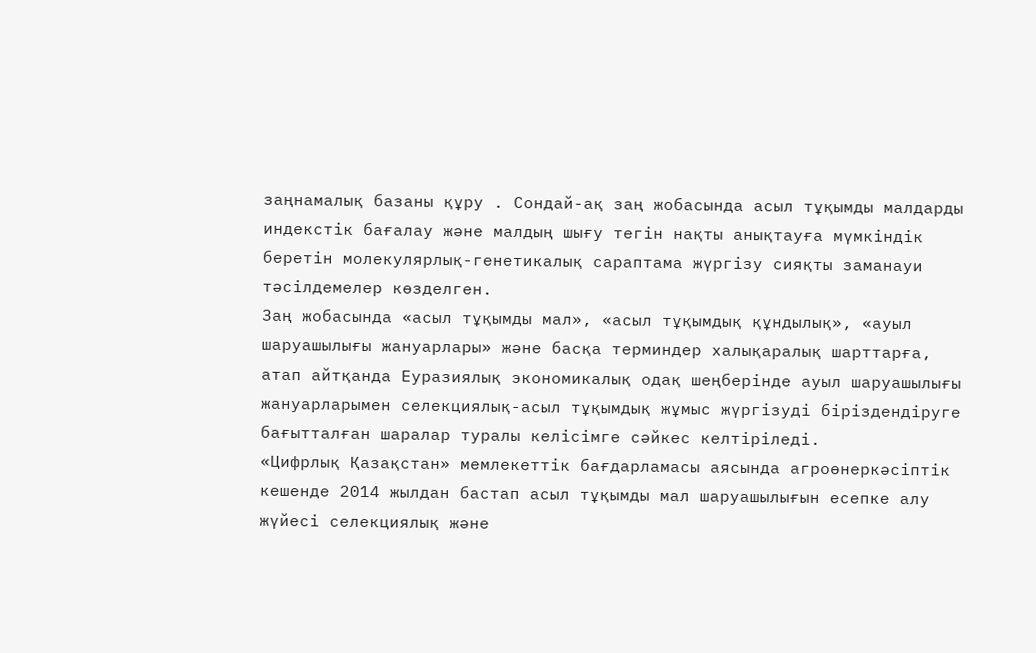заңнамалық базаны құру . Сондай-ақ заң жобасында асыл тұқымды малдарды индекстік бағалау және малдың шығу тегін нақты анықтауға мүмкіндік беретін молекулярлық-генетикалық сараптама жүргізу сияқты заманауи тәсілдемелер көзделген.
Заң жобасында «асыл тұқымды мал», «асыл тұқымдық құндылық», «ауыл шаруашылығы жануарлары» және басқа терминдер халықаралық шарттарға, атап айтқанда Еуразиялық экономикалық одақ шеңберінде ауыл шаруашылығы жануарларымен селекциялық-асыл тұқымдық жұмыс жүргізуді біріздендіруге бағытталған шаралар туралы келісімге сәйкес келтіріледі.
«Цифрлық Қазақстан» мемлекеттік бағдарламасы аясында агроөнеркәсіптік кешенде 2014 жылдан бастап асыл тұқымды мал шаруашылығын есепке алу жүйесі селекциялық және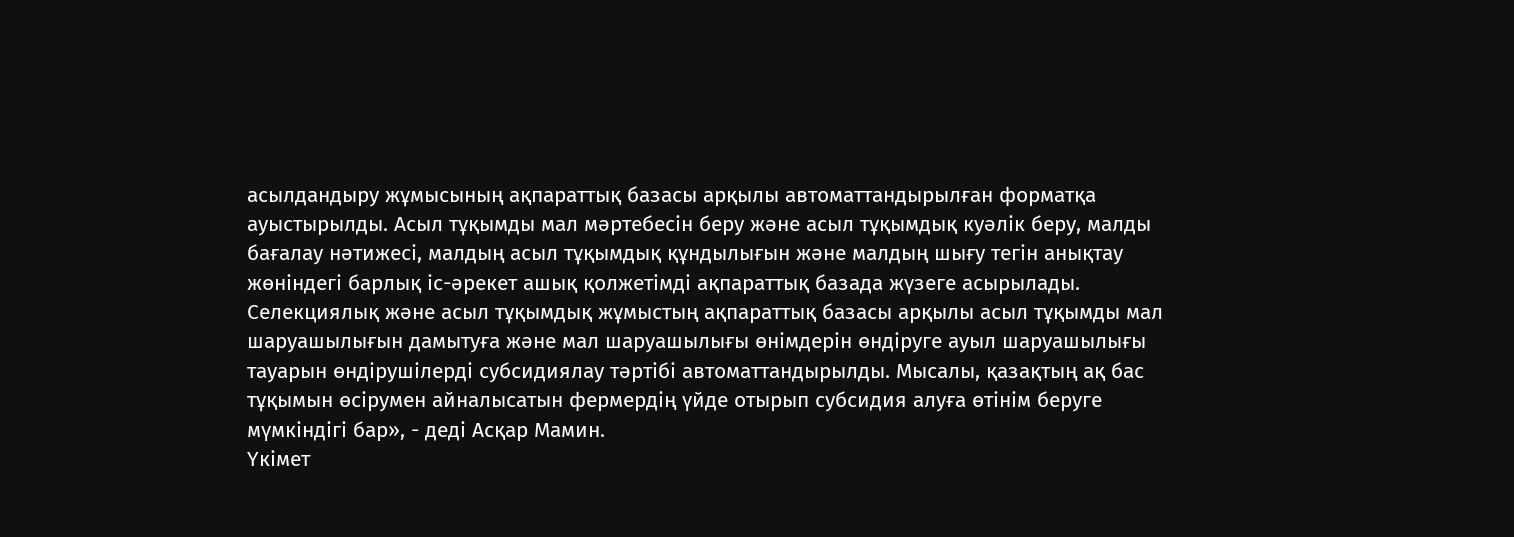асылдандыру жұмысының ақпараттық базасы арқылы автоматтандырылған форматқа ауыстырылды. Асыл тұқымды мал мәртебесін беру және асыл тұқымдық куәлік беру, малды бағалау нәтижесі, малдың асыл тұқымдық құндылығын және малдың шығу тегін анықтау жөніндегі барлық іс-әрекет ашық қолжетімді ақпараттық базада жүзеге асырылады. Селекциялық және асыл тұқымдық жұмыстың ақпараттық базасы арқылы асыл тұқымды мал шаруашылығын дамытуға және мал шаруашылығы өнімдерін өндіруге ауыл шаруашылығы тауарын өндірушілерді субсидиялау тәртібі автоматтандырылды. Мысалы, қазақтың ақ бас тұқымын өсірумен айналысатын фермердің үйде отырып субсидия алуға өтінім беруге мүмкіндігі бар», - деді Асқар Мамин.
Үкімет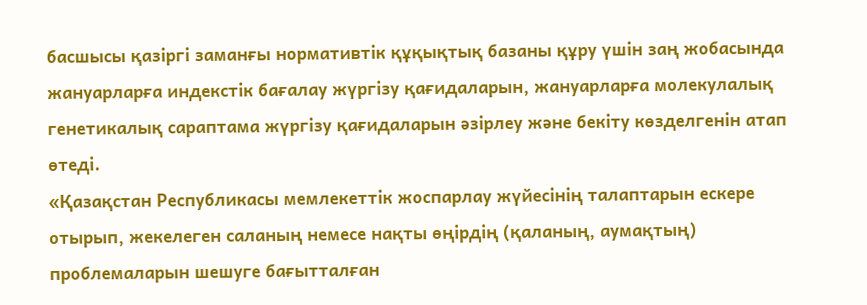басшысы қазіргі заманғы нормативтік құқықтық базаны құру үшін заң жобасында жануарларға индекстік бағалау жүргізу қағидаларын, жануарларға молекулалық генетикалық сараптама жүргізу қағидаларын әзірлеу және бекіту көзделгенін атап өтеді.
«Қазақстан Республикасы мемлекеттік жоспарлау жүйесінің талаптарын ескере отырып, жекелеген саланың немесе нақты өңірдің (қаланың, аумақтың) проблемаларын шешуге бағытталған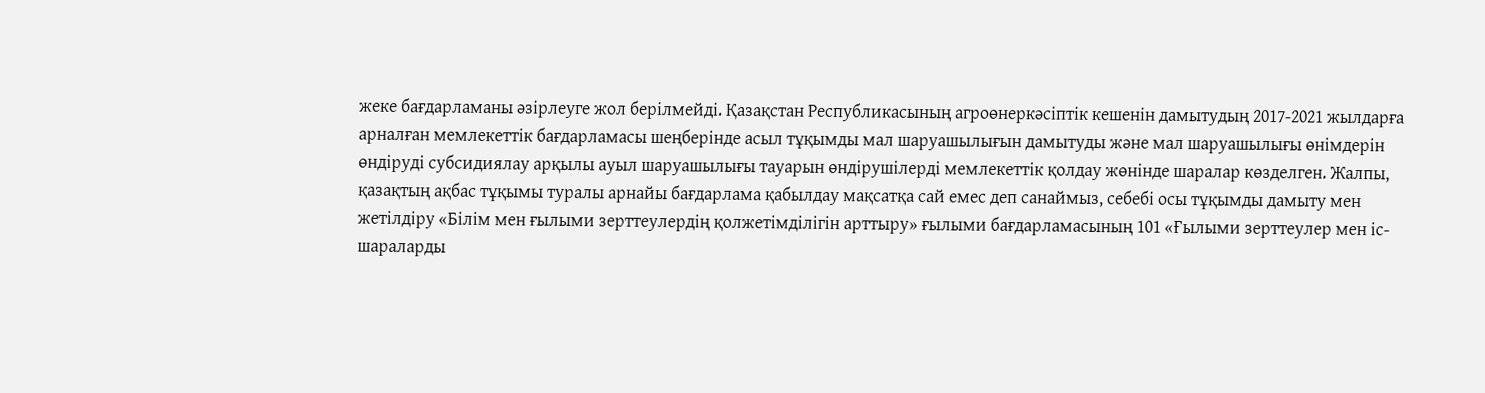жеке бағдарламаны әзірлеуге жол берілмейді. Қазақстан Республикасының агроөнеркәсіптік кешенін дамытудың 2017-2021 жылдарға арналған мемлекеттік бағдарламасы шеңберінде асыл тұқымды мал шаруашылығын дамытуды және мал шаруашылығы өнімдерін өндіруді субсидиялау арқылы ауыл шаруашылығы тауарын өндірушілерді мемлекеттік қолдау жөнінде шаралар көзделген. Жалпы, қазақтың ақбас тұқымы туралы арнайы бағдарлама қабылдау мақсатқа сай емес деп санаймыз, себебі осы тұқымды дамыту мен жетілдіру «Білім мен ғылыми зерттеулердің қолжетімділігін арттыру» ғылыми бағдарламасының 101 «Ғылыми зерттеулер мен іс-шараларды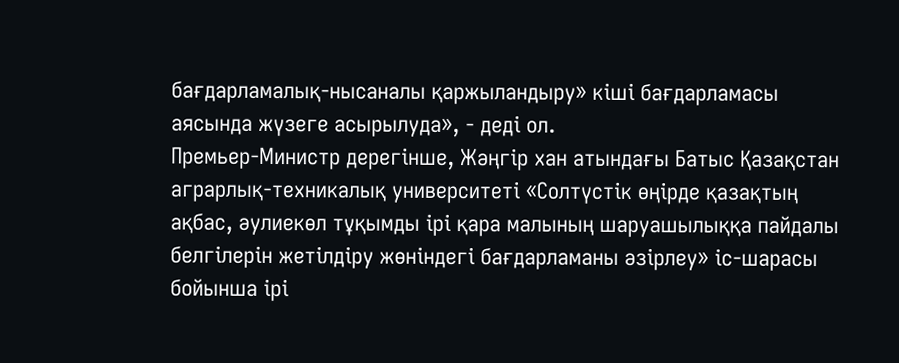бағдарламалық-нысаналы қаржыландыру» кіші бағдарламасы аясында жүзеге асырылуда», - деді ол.
Премьер-Министр дерегінше, Жәңгір хан атындағы Батыс Қазақстан аграрлық-техникалық университеті «Солтүстік өңірде қазақтың ақбас, әулиекөл тұқымды ірі қара малының шаруашылыққа пайдалы белгілерін жетілдіру жөніндегі бағдарламаны әзірлеу» іс-шарасы бойынша ірі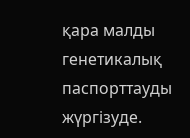қара малды генетикалық паспорттауды жүргізуде.